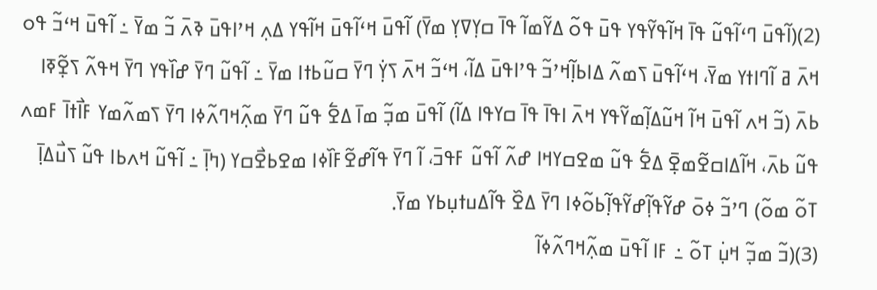(2)(ߊ߬ߟߎ߫ ߣߵߊ߬ߟߎ߬ ߟߊ߫ ߞߊ߬ߟߌ߬ߟߌ ߟߎ߫ ߟߋ߬ ߡߌ߬ߘߊ߬ ߟߊ߫ ߛߌ߲ߜߌ߲ ߘߌ߫) ߊ߬ߟߎ߫ ߞߵߊ߬ߟߎ߫ ߞߊ߬ߟߌ ߡߍ߲ ߞߴߊߟߎ߫ ߢߍ߫ ߏ߬ ߘߌ߫ ߸ ߊ߬ߟߎ߫ ߞߵߏ߬ ߟߋ ߞߍ߫ ߥ ߊ߬ߣߊߙߌ ߘߌ߫، ߞߵߊ߬ߟߎ߫ ߖߘߍ߬ ߡߊߕߊ߲߬ߞߴߏ߬ ߟߴߊߟߎ߫ ߡߊ߬، ߞߵߏ߬ ߞߍ߫ ߖߌ߲߭ ߣߌ߫ ߛߎ߬ߕߙߊ ߘߌ߫ ߸ ߊ߬ߟߎ߬ ߣߌ߫ ߝߊ߰ߟߌ ߣߌ߫ ߞߟߍ߬ ߖߐ߲߬ߧߊ ߕߍ߫ (ߏ߬ ߞߍ ߊ߬ߟߎ߫ ߞߊ߬ ߞߎ߬ߡߊ߲߬ߘߌ߬ߟߌ ߞߍ߫ ߊߟߊ߫ ߟߊ߫ ߛߌߟߊ ߡߊ߬) ߊ߬ߟߎ߫ ߘߏ߲߬ ߘߊ߫ ߡߐ߱ ߟߎ߬ ߣߌ߫ ߘߍ߲߬ߞߣߍ߬ߦߊ ߣߌ߫ ߖߘߍ߬ߘߌ ߓߊ߯ߙߊ߫ ߓߘߍ ߟߎ߬ ߕߍ߫، ߞߊ߬ߡߊߛߐ߬ߘߐ߲߫ ߡߐ߱ ߟߎ߬ ߘߐߛߌߞߊ ߝߍ߬ ߊ߬ߟߎ߬ ߓߟߏ߫، ߊ߬ ߣߌ߫ ߟߊ߬ߝߐ߬ߓߊ߰ߦߊ ߘߐߕߐ߯ߛߌ (ߤߊ߲߫ ߸ ߊ߬ߟߎ߬ ߞߍߕߊ ߟߎ߬ ߖߎ߯ߡߊ߲߫ ߠߋ߬ ߘߋ߬) ߣߴߏ߬ ߦߋ߫ ߝߌ߬ߟߊ߲߬ߝߌ߬ߟߊ߲߬ߕߋ߬ߦߊ ߣߌ߫ ߡߐ߰ ߟߊ߬ߡߎߙߎ߲ߕߌ ߘߌ߫.
(3)(ߏ߬ ߘߏ߲߬ ߞߎ߲߭ ߠߋ߬ ߸ ߓߊ ߊ߬ߟߎ߫ ߘߍ߲߬ߞߣߍ߬ߦߊ߬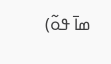ߘߊ߫ ߟߋ߬)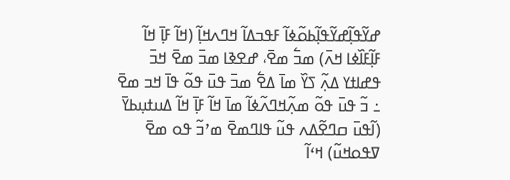ߝߌ߬ߟߊ߲߬ߝߌ߬ߟߊ߲߬ߕߋ߬ߦߊ߬ ߓߟߏߡߊ߬ ߞߣߍߞߊ߲߬ (ߞߊ߬ ߓߊ߲߫ ߞߊ߬ ߓߊ߲߬ߓߊ߰ߦߊ ߞߍ߫) ߘߏ߱ ߘߐ߫، ߝߐߢߊ ߘߏ߫ ߘߐ߫ ߞߏ߫ ߟߝߊߙߌ ߡߍ߲߬ ߖߌ߰ ߘߊ߫ ߡߐ߱ ߘߏ߫ ߟߎ߫ ߟߋ߬ ߟߊ߫ ߞߏ ߘߐ߫ ߸ ߏ߬ ߟߎ߫ ߟߋ߬ ߘߍ߲߬ߞߣߍ߬ߦߊ߬ ߘߊ߫ ߞߊ߬ ߓߊ߲߫ ߞߊ߬ ߡߎߙߎ߲ߕߌ߫ (ߊ߬ߟߎ߫ ߛߣߐ߬ߡߍ ߟߎ߬ ߟߊߣߘߐ߫ ߘߴߏ߬ ߟߋ ߘߐ߫ ߜߟߋߞߎ߬) ߞߵߊ߬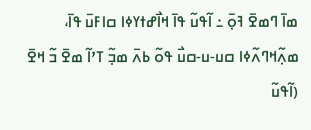ߘߊ߫ ߣߘߐ߫ ߔߋ߲߫ ߸ ߊ߬ߟߎ߬ ߟߊ߫ ߞߊ߯ߝߙߌߦߊ ߛߊߓߎ߫ ߟߊ߫، ߘߍ߲߬ߞߣߍ߬ߦߊ ߛߎ-ߎ-ߛߎ߯ ߟߋ߬ ߕߍ߫ ߘߏ߲߬ ߠߴߊ߬ ߘߐ߫ ߏ߬ ߞߐ߫ (ߊ߬ߟߎ߬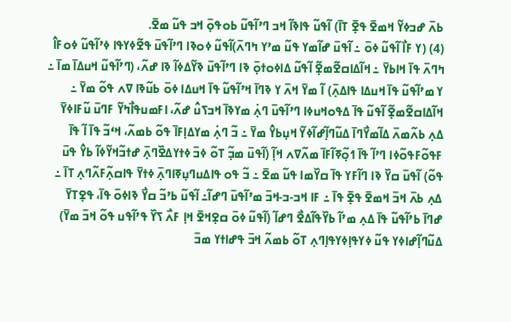ߕߍ߫ ߝߏߦߌ߬ ߞߘߐ߫ ߟߐ߲߫ ߠߊ߫) ߊ߬ߟߎ߬ ߟߊߢߊ߬ ߞߏ ߣߴߊ߬ߟߎ߬ ߕߋߟߋ߲߫ ߞߏ ߟߎ߬ ߘߐ߫.
(4) (ߌ ߓߊ߯ ߊ߬ߟߎ߬ ߦߋ߫ ߸ ߊ߬ߟߎ߫ ߝߊ߬ߘߌ ߟߎ߬ ߘߴߌ ߤߣߍ߫)ߊ߬ߟߎ߬ ߦߋߢߊ ߣߴߊ߬ߟߎ߫ ߟߐ߬ߦߌߟߊ ߦߴߊ߬ߟߎ߬ ߦߋߓߊ߮ ߤߣߍ߫ ߟߊ߫ ߞߊߕߌ߫ ߸ ߞߊ߬ߡߊߛߐ߬ߘߐ߲߬ ߊ߬ߟߎ߬ ߡߊߦߋߙߋ߲߫ ߢߊ ߣߴߊ߬ߟߎ߫ ߢߌ߬ߡߦߊ߬ ߢߊ ߝߍ߬، (ߣߴߊ߬ߟߎ߬ ߞߎߡߊ߫ ߘߊ߫ ߸ ߌ ߘߴߊ߬ߟߎ߬ ߟߊ߫ ߞߎߡߊ ߟߊߡߍ߲߫) ߊ߬ ߘߌ߫ ߞߍ߫ ߌ ߢߣߊ߫ ߞߴߊ߬ߟߎ߬ ߟߊ߫ ߞߎߡߊ ߦߋ߫ ߕߎ߬ߢߊ ߜߍ ߟߋ߬ ߘߌ߫ ߸ ߞߊ߬ߡߊߛߐ߬ߘߐ߲߬ ߊ߬ߟߎ߬ ߟߊ߫ ߡߟߋߞߎߦߊ ߣߴߊ߬ߟߎ߫ ߣߍ߲߭ ߘߌߢߊ߫ ߞߏߖߎ߮ ߝߍ߬، ߊߓߘߎߟߊ߯ߤߌ߬ ߓߣߎ߫ ߎ߬ߓߊߦߌ߫ ߡߍ߲ ߕߍ߬ߘߍ߫ ߡߊ߬ߘߌ߯ߣߊ߫ ߡߎ߬ߣߊ߲߬ߝߊ߬ߦߌ߬ ߞߎ߲ߕߌ߮ ߘߌ߫ ߸ ߏ߬ ߣߍ߲߭ ߘߌߡߊ߲ߓߊ߫ ߟߋ߬ ߕߘߍ߬، ߞߵߏ߬ ߟߊ߫ ߊ߬ ߟߊ߫ ߓߟߋ߬ߓߟߋ߬ߦߊ ߣߴߊ߬ ߟߊ߫ ߗߋ߲߬ߧߊ߬ߓߊ߫ ߘߍ߬ߜߍ ߞߊ߲߬ (ߊ߬ߟߎ߫ ߘߏ߲߬ ߠߋ߬ ߦߏ߫ ߦߙߌߡߐ߰ߣߍ߲߫ ߝߙߏ߬ߞߌ߬ߦߊ߬ ߕߌ߮ ߟߎ߫ ߟߋ߬) ߊ߬ߟߎ߫ ߛߌ߰ ߢߊ ߣߊ߬ߓߌ ߟߊ߫ ߛߌ߰ߘߊ ߟߎ߬ ߘߐ߫ ߸ ߏ߬ ߟߋ ߟߊߡߎߣߎ߲ߧߊߣߍ߲߫ ߦߙߌ߫ ߟߊߛߍ߲߬ߓߍ߬ߣߍ߲ ߠߊ߫ ߸ ߡߍ߲ ߕߍ߫ ߞߏ߫ ߞߘߐ߫ ߟߐ߲߫ ߟߊ߫ ߸ ߓߊ ߞߏ-ߏ-ߞߏ߫ ߘߴߊ߬ߟߎ߫ ߣߝߊ߬߸ ߊ߬ߟߎ߬ ߕߴߏ߬ ߛߌ߯ ߢߊߦߋ߫ ߟߊ߫، ߟߐ߲ߠߌ߫ ߝߣߊ߫ ߕߴߊ߬ߟߎ߬ ߟߊ߫ ߡߍ߲ ߘߴߊ߬ ߕߌ߰ߟߊ߬ߡߐ߯ ߣߝߊ߬ (ߊ߬ߟߎ߬ ߦߋ߫ ߛߐ߲ߞߐ߫ ߞߊ߲ ߓߍ߯ ߖߌ߰ ߟߴߊ߬ߟߎ ߟߋ߬ ߞߏ߫ ߘߌ߫) ߡߎ߬ߣߊ߲߬ߝߊߦߌ ߟߎ߬ ߦߌߟߊ߲ߦߌߟߊ߲ߣߍ߲ ߠߋ߬ ߕߘߍ߬ ߞߏ߫ ߟߝߊߙߌ ߘߏ߫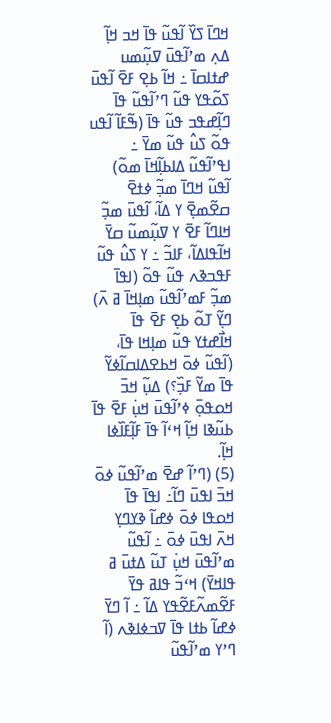ߞߣߊ߫ ߖߌ߰ ߊ߬ߟߎ߬ ߟߊ߫ ߞߏ ߞߊ߲߬ ߡߍ߲ ߘߴߊ߬ߟߎ߫ ߜߎ߲߬ߘߎ ߝߙߊߛߊ߫ ߸ ߞߊ߬ ߕߐ߲ ߓߐ߫ ߊ߬ߟߎ߫ ߖߋ߬ߟߌ ߟߎ߬ ߣߴߊ߬ߟߎ߬ ߟߊ߫ ߣߊ߲߬ߝߟߏ ߟߎ߬ ߟߊ߫ (ߒ߬ߓߊ߬ ߊ߬ߟߎ ߟߋ߬ ߖߎ߮ ߟߎ߬ ߘߌ߫ ߸ ߊߟߴߊ߬ߟߎ߬ ߡߊߕߊ߲߬ߞߊ߫ ߘߋ߬) ߊ߬ߟߎ߬ ߞߣߊ߫ ߘߏ߲߬ ߦߙߐ߫ ߛߐ߬ߘߐ߲߫ ߌ ߡߊ߬، ߊ߬ߟߎ߫ ߘߏ߲߬ ߞߊߣߊ߬ ߓߐ߫ ߌ ߜߎ߲߬ߘߎ߬ ߛߌ߫ ߞߊ߬ߟߊߡߊ߬، ߓߊߏ߬ ߸ ߌ ߖߎ߮ ߟߎ߬ ߓߟߏߢߍ ߟߎ߬ ߟߋ߬ (ߊߟߊ߫ ߘߏ߲߬ ߓߘߴߊ߬ߟߎ߬ ߘߊ߲ߞߊ߫ ߥ ߍ߫) ߣߌ߲߬ ߠߋ߬ ߕߐ߲ ߓߐ߫ ߟߊ߫ ߞߊ߯ߝߙߌ ߟߎ߬ ߘߊ߲ߞߊ ߟߊ߫، (ߊ߬ߟߎ߬ ߦߋ߫ ߞߕߐߡߊߛߊ߬ߦߌ߬ ߟߊ߫ ߘߌ߬ ߓߏ߲߰؟) ߡߎ߲߬ ߞߏ߫ ߞߋߟߋ߲߫ ߦߴߊ߬ߟߎ߫ ߞߎ߲߭ ߓߐ߫ ߟߊ߫ ߕߎ߬ߢߊ ߞߊ߲߬ ߞߵߊ߬ ߟߊ߫ ߓߊ߲߬ߓߊ߰ߦߊ ߞߊ߲߬.
(5) (ߣߴߊ߬ ߝߐ߫ ߘߴߊ߬ߟߎ߬ ߦߋ߫ ߞߏ߫ ߊߟߎ߫ ߣߊ߬߸ ߊߟߊ߫ ߟߊ߫ ߞߋߟߊ ߦߋ߫ ߦߝߊ߬ ߢߌߣߌ߲ ߞߍ߫ ߊߟߎ߫ ߦߋ߫ ߸ ߊ߬ߟߎ߬ ߘߴߊ߬ߟߎ߫ ߞߎ߲߭ ߠߎ߬ ߡߙߎ߫ ߥ ߟߊߞߌ߫) ߞߵߏ߬ ߟߊߥ ߟߌ߫ ߓߐ߬ߘߍ߬ߓߐ߬ߟߌ ߡߊ߬ ߸ ߊ߬ ߣߌ߫ ߦߝߊ߬ ߕߙߊ ߟߊ߫ ߜߏߦߊߢߍ (ߊ߬ ߣߴߌ ߘߴߊ߬ߟߎ߬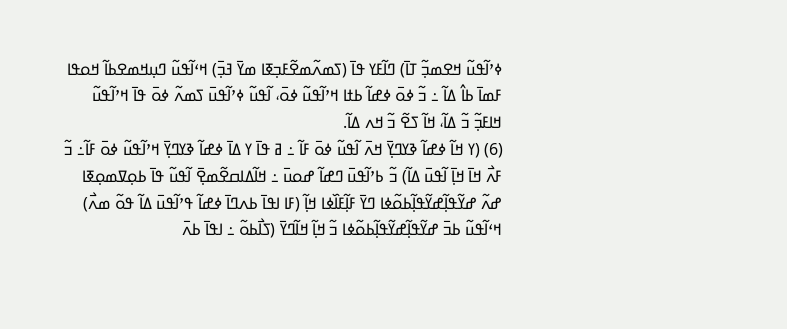ߦߴߊ߬ߟߎ߬ ߞߐߘߏ߲߬ ߠߊ߫) ߣߊ߬ߓߌ ߟߊ߫ (ߖߘߍ߬ߘߐ߬ߓߏ߲ߧߊ ߘߌ߫ ߔߏ߲߫) ߞߵߊ߬ߟߎ߬ ߣߎ߲ߞߘߐߕߊ߬ ߞߋߟߊ ߓߘߊ߫ ߕߊ߮ ߡߊ߬ ߸ ߏ߬ ߦߋ߫ ߦߝߊ߬ ߕߙߊ ߞߴߊ߬ߟߎ߬ ߦߋ߫، ߊ߬ߟߎ߬ ߦߴߊ߬ߟߎ߫ ߖߘߍ߬ ߦߋ߫ ߟߊ߫ ߞߴߊ߬ߟߎ߬ ߞߊߓߏ߲߬ ߏ߬ ߡߊ߬، ߞߊ߬ ߖߐ߬ ߏ߬ ߞߍ ߡߊ߬.
(6) (ߌ ߞߊ߬ ߦߝߊ߬ ߢߌߣߌ߲߫ ߞߍ߫ ߊ߬ߟߎ߬ ߦߋ߫ ߓߊ߬ ߸ ߥ ߟߊ߫ ߌ ߡߊ߫ ߦߝߊ߬ ߢߌߣߌ߲߫ ߞߴߊ߬ߟߎ߬ ߦߋ߫ ߓߊ߬߸ ߏ߬ ߓߍ߯ ߞߊ߫ ߞߊ߲߫ ߊ߬ߟߎ߫ ߡߊ߬) ߏ߬ ߕߴߊ߬ߟߎ߫ ߣߝߊ߬ ߝߋߎ߫ ߸ ߞߊ߬ߡߊߛߐ߬ߘߐ߲߫ ߊ߬ߟߎ߬ ߟߊ߫ ߕߋ߲ߜߘߋ߲ߧߊ ߝߍ߬ ߝߌ߬ߟߊ߲߬ߝߌ߬ߟߊ߲߬ߕߋ߬ߦߊ ߣߌ߫ ߓߊ߲߬ߓߊ߰ߦߊ ߞߊ߲߬ (ߓߊ ߊߟߊ߫ ߕߍߣߊ߫ ߦߝߊ߬ ߟߴߊ߬ߟߎ߫ ߡߊ߬ ߟߋ߬ ߘߍ߯) ߞߵߊ߬ߟߎ߬ ߕߏ߫ ߝߌ߬ߟߊ߲߬ߝߌ߬ߟߊ߲߬ߕߋ߬ߦߊ ߏ߬ ߞߊ߲߬ ߞߊ߬ߣߌ߫ (ߖߊ߯ߕߋ߬ ߸ ߊߟߊ߫ ߕߍ߫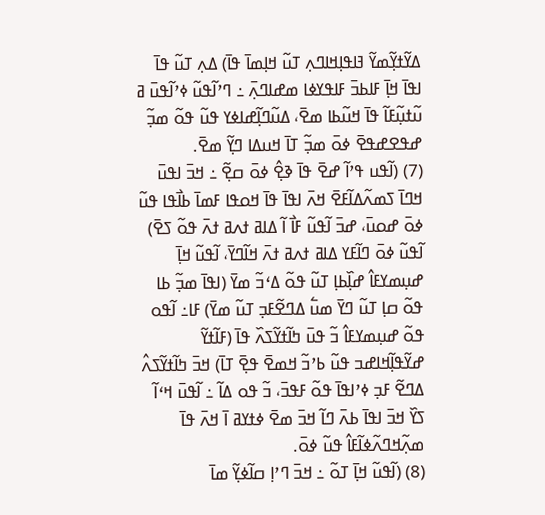ߡߌ߬ߙߌ߲߬ߘߌ߬ ߔߊߟߊ߲ߞߊߣߍ߲ ߠߎ߬ ߞߊ߲ߘߊ߫ ߟߊ߫) ߡߍ߲ ߠߎ߬ ߟߊ߫ ߊߟߊ߫ ߞߊ߲߫ ߓߊߕߏ߫ ߓߊߟߌߦߊ ߘߝߊߣߍ߲߫ ߸ ߣߴߊ߬ߟߎ߬ ߦߴߊ߬ߟߎ߫ ߥ ߎ߬ߙߎ߲߬ߓߊ߬ ߟߊ߫ ߞߎ߬ߕߊ ߘߐ߫، ߡߎ߬ߣߊ߲߬ߝߊߦߌ ߟߎ߬ ߟߋ߬ ߘߏ߲߬ ߝߟߐߝߟߐ߫ ߦߋ߫ ߘߏ߲߬ ߠߊ߫ ߞߎߡߊ ߣߌ߲߬ ߘߐ߫.
(7) (ߊ߬ߟߎ ߟߴߊ߬ ߝߐ߫ ߟߊ߫ ߢߐ߲߮ ߦߋ߫ ߛߐ߲߬ ߸ ߞߏ߫ ߊߟߎ߫ ߞߣߊ߫ ߖߘߍ߬ߡߊ߬ߓߐ߫ ߞߍ߫ ߊߟߊ߫ ߟߊ߫ ߞߋߟߊ ߓߘߊ߫ ߕߊ߯ߟߊ ߟߎ߬ ߦߋ߫ ߝߋߎ߫، ߝߏ߫ ߊ߬ߟߎ߬ ߓߊ߯ ߊ߬ ߡߊߥ ߙߍߥ ߙߍ߫ ߟߋ߬ ߖߐ߫) ߊ߬ߟߎ߬ ߦߋ߫ ߣߊ߬ߓߌ ߡߊߥ ߙߍߥ ߙߍ߫ ߞߊ߬ߣߌ߫، ߊ߬ߟߎ߬ ߞߊ߲߫ ߝߎ߲ߘߌߓߊ߮ ߝߊ߲߰ߕߊ߲ ߠߎ߬ ߟߋ߬ ߡߵߏ߬ ߘߌ߫ (ߊߟߊ߫ ߘߏ߲߬ ߕߊ ߟߋ߬ ߛߊ߲ ߠߎ߬ ߣߌ߫ ߘߎ߱ ߡߣߐ߬ߓߏ߲ ߠߎ߬ ߘߌ߫) ߓߊ߸ ߊ߬ߟߋ ߟߋ߬ ߝߎ߲ߘߌߓߊ߮ ߏ߬ ߟߎ߫ ߤߊ߬ߙߌ߬ߖߍ߰ ߟߊ߫ (ߓߊ߬ߙߌ߬ ߝߌ߬ߟߊ߲߬ߞߊߝߏ ߟߎ߬ ߕߴߏ߬ ߞߘߐ߫ ߟߐ߲߫ ߠߊ߫) ߞߏ߫ ߤߊ߬ߙߌ߬ߖߍ߮ ߡߣߐ߬ ߓߏ߲ ߦߴߊߟߊ߫ ߟߋ߬ ߓߟߏ߫، ߏ߬ ߟߋ ߡߊ߬ ߸ ߊ߬ߟߎ߫ ߞߵߊ߬ ߖߌ߰ ߞߏ߫ ߊߟߊ߫ ߕߍ߫ ߣߊ߬ ߞߏ߫ ߘߐ߫ ߦߙߌߥ ߊ߫ ߞߍ߫ ߟߊ߫ ߘߍ߲߬ߞߣߍ߬ߦߊ߬ߓߊ߮ ߟߎ߬ ߦߋ߫.
(8) (ߊ߬ߟߎ߬ ߞߊ߲߫ ߠߋ߬ ߸ ߞߏ߫ ߣߴߊ߲ ߛߊ߬ߦߌ߲߬ ߘߊ߫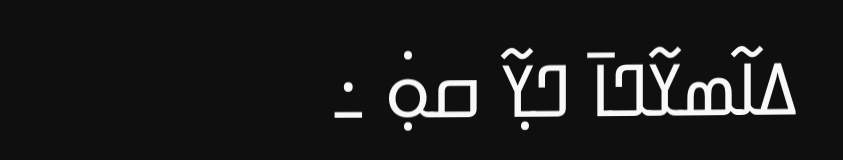ߡߊ߬ߘߌ߬ߣߊ߫ ߣߌ߲߬ ߛߋ߲߭ ߸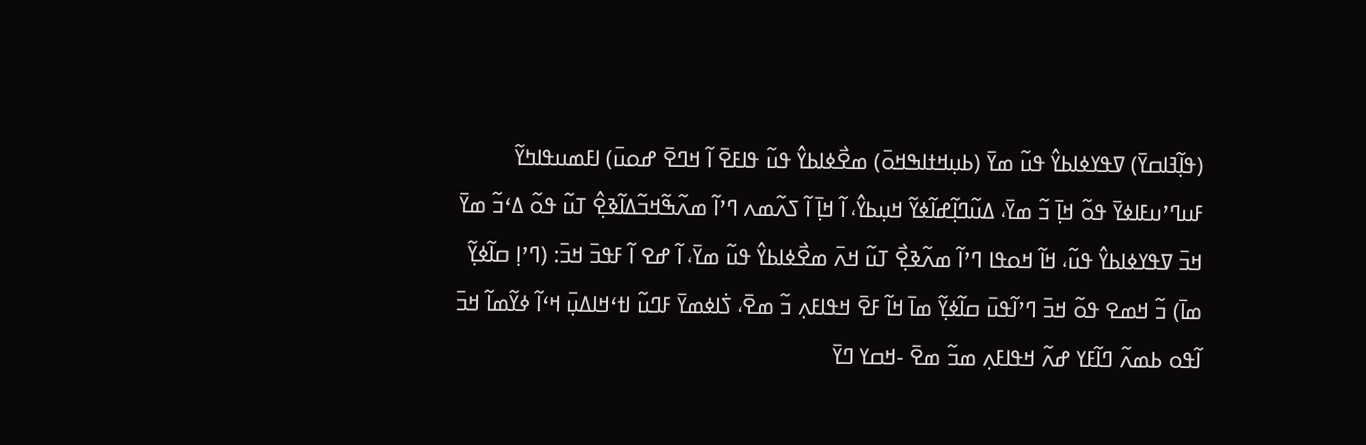(ߟߊ߲߬ߔߊߛߌ߫) ߜߟߌߦߊߕߌ߮ ߟߎ߬ ߘߌ߫ (ߕߎ߲ߞߙߊߒߞߋ߫) ߘߐ߯ߦߊߕߌ߮ ߟߎ߬ ߟߊߓߐ߫ ߊ߬ ߞߣߐ߫ ߝߋߎ߫) ߊߓߘߎߟߊߤߌ߬ ߓߎߣߴߎߓߊߦߌ߫ ߟߋ߬ ߞߊ߲߫ ߏ߬ ߘߌ߫، ߡߎ߬ߣߊ߲߬ߝߊ߬ߦߌ߬ ߞߎ߲ߕߌ߮، ߊ߬ ߞߊ߲߫ ߊ߬ ߖߍ߬ߘߍ ߣߴߊ߬ ߘߍ߬ߒ߬ߞߏ߬ߡߊ߬ߢߐ߲߮ ߠߎ߬ ߟߋ߬ ߡߵߏ߬ ߘߌ߫ ߞߏ߫ ߜߟߌߦߊߕߌ߮ ߟߎ߬، ߞߊ߬ ߞߋߟߊ ߣߴߊ߬ ߘߍ߬ߢߐ߲߯ ߠߎ߬ ߞߍ߫ ߘߐ߯ߦߊߕߌ߮ ߟߎ߬ ߘߌ߫، ߊ߬ ߝߐ ߊ߬ ߓߟߏ߫ ߞߏ߫: (ߣߴߊ߲ ߛߊ߬ߦߌ߲߬ ߘߊ߫) ߏ߬ ߞߘߐ ߟߋ߬ ߞߏ߫ ߣߴߊ߬ߟߎ߫ ߛߊ߬ߦߌ߲߬ ߘߊ߫ ߞߊ߬ ߓߐ߫ ߞߟߊߓߍ߲ ߏ߬ ߘߐ߫، ߖ߭ߊߦߘߌ߫ ߓߣߎ߬ ߊߙߵߞߊߡߎ߲߫ ߞߵߊ߬ ߦߌ߬ߘߊ߬ ߞߏ߫ ߊ߬ߟߋ ߕߘߍ߬ ߣߊ߬ߓߌ ߝߍ߬ ߞߟߊߓߍ߲ ߘߏ߬ ߘߐ߫ -ߞߛߌ ߣߌ߫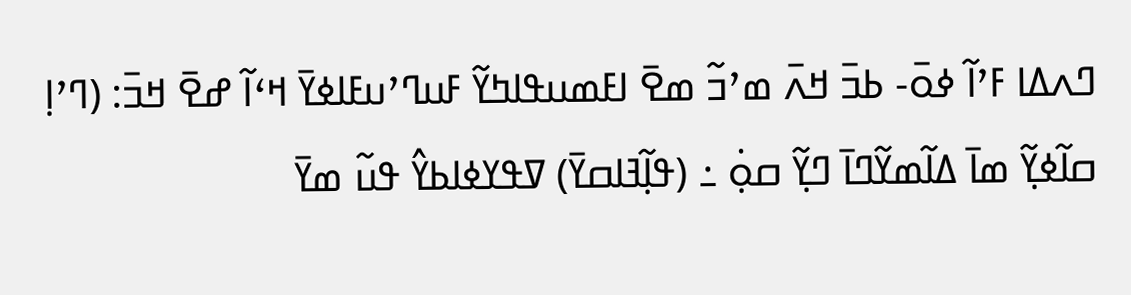ߣߍߡߊ ߓߴߊ߬ ߦߋ߫- ߕߏ߫ ߞߍ߫ ߘߴߏ߬ ߘߐ߫ ߊߓߘߎߟߊߤߌ߬ ߓߎߣߴߎߓߊߦߌ߫ ߞߵߊ߬ ߝߐ߫ ߞߏ߫: (ߣߴߊ߲ ߛߊ߬ߦߌ߲߬ ߘߊ߫ ߡߊ߬ߘߌ߬ߣߊ߫ ߣߌ߲߬ ߛߋ߲߭ ߸ (ߟߊ߲߬ߔߊߛߌ߫) ߜߟߌߦߊߕߌ߮ ߟߎ߬ ߘߌ߫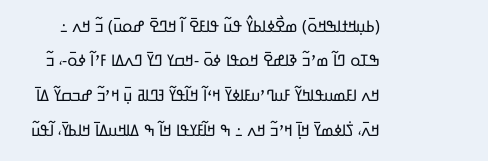(ߕߎ߲ߞߙߊߒߞߋ߫) ߘߐ߯ߦߊߕߌ߮ ߟߎ߬ ߟߊߓߐ߫ ߊ߬ ߞߣߐ߫ ߝߋߎ߫) ߏ߬ ߞߍ ߸ ߒߠߋ ߣߊ߬ ߘߴߏ߬ ߢߊߝߐ߫ ߞߋߟߊ ߦߋ߫ -ߞߛߌ ߣߌ߫ ߣߍߡߊ ߓߴߊ߬ ߦߋ߫-، ߏ߬ ߞߍ ߊߓߘߎߟߊߤߌ߬ ߓߎߣߴߎߓߊߦߌ߫ ߞߵߊ߬ ߞߊ߬ߟߌ߬ ߔߣߊߥ ߎ߲߫ ߞߴߏ߬ ߝߏߛߌ߬ ߡߊ߫ ߞߍ߫، ߖ߭ߊߦߘߌ߫ ߞߊ߲߫ ߞߴߏ߬ ߞߍ ߸ ߒ ߞߊ߬ߓߌߟߊ ߞߊ߬ ߒ ߡߊߞߎߡߊ߫ ߞߊߕߌ߫، ߊ߬ߟߎ߬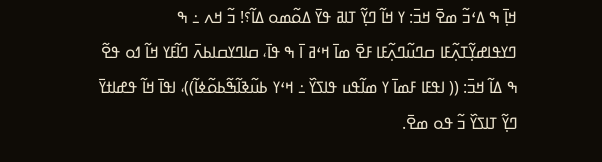ߞߊ߲߫ ߒ ߡߵߏ߬ ߘߐ߫ ߞߏ߫: ߌ ߞߊ߬ ߣߌ߲߬ ߠߊߥ ߟߌ߫ ߡߋ߬ߘߋ ߡߊ߬؟! ߏ߬ ߞߍ ߸ ߒ ߣߌߟߊߝߌ߲߬ߠߍ߲߬ߓߊ ߛߣߎ߬ߣߍ߲߬ߓߊ ߓߐ߫ ߘߊ߫ ߞߵߥ ߊ߫ ߒ ߟߊ߫، ߛߊߣߌߛߊߕߍ߫ ߣߊ߬ߓߌ ߞߊ߬ ߗߋ ߟߐ߬ ߒ ߡߊ߬ ߞߏ߫: (( ߊߟߓߊ ߓߘߊ߫ ߌ ߘߊ߬ߟߎ ߟߊߖߌ߰ ߸ ߞߵߌ ߕߎ߬ߢߊ߬ߒ߬ߕߋ߬ߦߊ߬))، ߊߟߊ߫ ߞߊ߬ ߟߝߊߙߌ߫ ߣߌ߲߬ ߠߊߖߌ߰ ߏ߬ ߟߋ ߘߐ߫.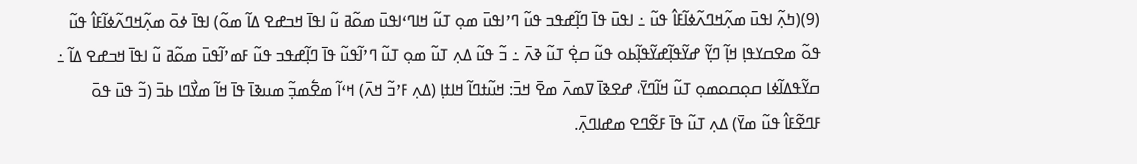(9)(ߤߍ߲߬ ߊߟߎ߫ ߘߍ߲߬ߞߣߍ߬ߦߊ߬ߓߊ߮ ߟߎ߬ ߸ ߊߟߎ߫ ߟߊ߫ ߣߊ߲߬ߝߟߏ ߟߎ߬ ߣߴߊߟߎ߫ ߘߋ߲ ߠߎ߬ ߞߊߣߵߊߟߎ߫ ߘߋ߬ߥ ߎ߬ ߊߟߊ߫ ߞߏߝߐ ߡߊ߬ ߘߋ߬) ߊߟߊ߫ ߦߋ߫ ߘߍ߲߬ߞߣߍ߬ߦߊ߬ߓߊ߮ ߟߎ߬ ߟߋ߬ ߘߐߛߌߟߊ߲ ߞߊ߲߬ ߣߌ߲߬ ߝߌ߬ߟߊ߲߬ߝߌ߬ߟߊ߲߬ߕߋ ߟߎ߬ ߛߐ߲߭ ߠߎ߬ ߢߍ߫ ߸ ߏ߬ ߟߎ߬ ߡߍ߲ ߠߎ߬ ߘߋ߲ ߠߎ߬ ߣߴߊ߬ߟߎ߬ ߟߊ߫ ߣߊ߲߬ߝߟߏ ߟߎ߬ ߓߘߴߊ߬ߟߎ߫ ߘߋ߬ߥ ߎ߬ ߊߟߊ߫ ߞߏߝߐ ߡߊ߬ ߸ ߛߌ߬ߟߡߊ߬ߦߊ ߛߋ߲ߛߋߘߋ߲ ߠߎ߬ ߞߊ߬ߣߌ߫، ߝߐߢߊ߫ ߜߘߍ߫ ߘߐ߫ ߞߏ߫: ߞߎ߬ߙߣߊ߬ ߞߊߙߊ߲ (ߡߍ߲ ߓߴߏ߬ ߞߍ߫) ߞߵߊ߬ ߘߐ߱ߘߏ߲߬ ߘߎߢߊ߫ ߟߊ߫ ߞߊ߬ ߘߌ߯ߣߊ ߕߏ߫ (ߏ߬ ߟߎ߫ ߟߋ߫ ߓߣߐ߬ߓߊ߮ ߟߎ߬ ߘߌ߫) ߡߍ߲ ߠߎ߬ ߟߊ߫ ߓߐ߬ߣߐ ߘߝߊߣߍ߲߫.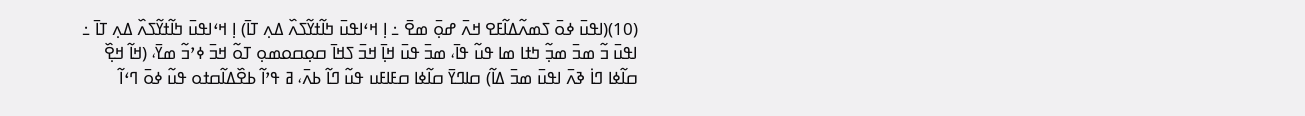(10)(ߊߟߎ߫ ߦߋ߫ ߖߘߍ߬ߡߊ߬ߓߐ ߞߍ߫ ߝߋ߲߫ ߘߐ߫ ߸ ߊ߲ ߞߵߊߟߎ߫ ߤߊ߬ߙߌ߬ߖߍ߰ ߡߍ߲ ߠߊ߫) ߊ߲ ߞߵߊߟߎ߫ ߤߊ߬ߙߌ߬ߖߍ߰ ߡߍ߲ ߠߊ߫ ߸ ߊߟߎ߫ ߏ߬ ߘߏ߫ ߘߏ߲߬ ߤߙߊ ߘߊ ߟߎ߬ ߟߊ߫، ߘߏ߫ ߟߎ߫ ߞߊ߲߫ ߞߏ߫ ߖߞߊ߫ ߛߋ߲ߛߋߘߋ߲ ߠߋ߬ ߞߏ߫ ߦߴߏ߬ ߘߌ߫، (ߞߊ߬ ߞߐ߲߰ ߛߊ߬ߦߊ ߣߊ߭ ߢߍ߫ ߊߟߎ߫ ߘߏ߫ ߡߊ߬) ߛߊߣߌ߫ ߛߊ߬ߦߊ ߛߓߊߓߎ ߟߎ߬ ߣߊ߬ ߕߍ߫، ߥ ߟߴߊ߬ ߕߐ߰ߡߊ߬ߛߙߋ ߟߎ߬ ߦߋ߫ ߣߵߊ߬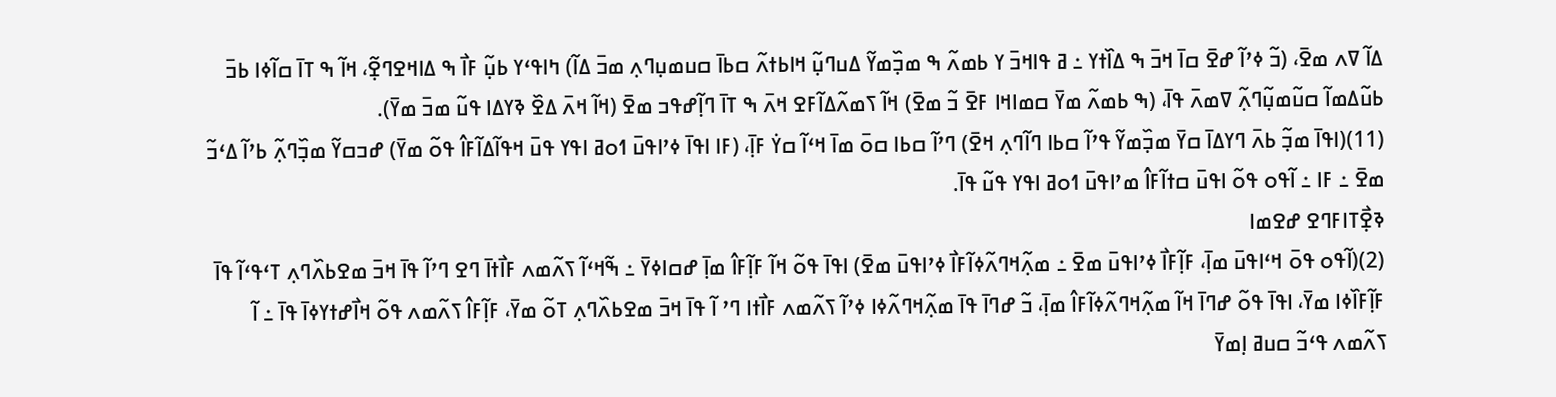ߡߊ߬ ߜߍ ߘߐ߫، (ߏ߬ ߦߴߊ߬ ߝߐ߫ ߛߊ߫ ߞߏ߫ ߒ ߡߊ߰ߙߌ ߸ ߥ ߟߊߞߏ߫ ߌ ߕߘߍ߬ ߒ ߘߏ߲߰ߘߌ߬ ߡߎߣߎ߲߬ ߞߊߕߙߍ߬ ߛߕߊ߫ ߛߎߘߎ߲ߣߍ߲ ߘߏ߫ ߡߊ߬) ߤߊߟߵߌ ߕߎ߲߬ ߓߊ߯ ߒ ߡߊߞߐߣߐ߲߬، ߞߊ߬ ߒ ߠߊ߫ ߛߊ߬ߦߊ ߕߏ߫ ߕߎ߬ߡߘߊ߬ ߛߎ߬ߘߎ߲߬ߣߍ߲߬ ߜߘߍ߫ ߟߊ߫، (ߒ ߕߘߍ߬ ߘߌ߫ ߛߘߊߞߊ ߓߐ߫ ߏ߬ ߘߐ߫) ߞߊ߬ ߖߘߍ߬ߡߊ߬ߓߐ ߞߍ߫ ߒ ߠߊ߫ ߣߊ߲߬ߝߟߏ ߘߐ߫ (ߞߊ߬ ߞߍ߫ ߡߐ߰ ߢߌߡߊ ߟߎ߬ ߘߏ߫ ߘߌ߫).
(11)(ߊߟߊ߫ ߘߏ߲߬ ߕߍ߫ ߣߌߡߊ߫ ߛߌ߫ ߘߏ߲߰ߘߌ߬ ߟߴߊ߬ ߛߕߊ ߣߊ߬ߣߍ߲ ߞߐ߫) ߣߴߊ߬ ߛߕߊ ߛߋ߫ ߘߊ߫ ߞߵߊ߬ ߛߌ߭ ߓߊ߲߫، (ߓߊ ߊߟߊ߫ ߦߴߊߟߎ߫ ߗߋߥ ߊߟߌ ߟߎ߫ ߞߟߊ߬ߡߊ߬ߓߊ߮ ߟߋ߬ ߘߌ߫) ߝߏߛߌ߬ ߘߏ߲߰ߣߍ߲߬ ߕߴߊ߬ ߡߵߏ߬ ߘߐ߫ ߸ ߓߊ ߸ ߊ߬ߟߋ ߟߋ߬ ߊߟߎ߫ ߛߙߊ߬ߓߊ߮ ߘߴߊߟߎ߫ ߗߋߥ ߊߟߌ ߟߎ߬ ߟߊ߫.
ߢߐ߲߯ߠߊߓߣߐ ߝߐߘߊ
(2)(ߊ߬ߟߋ ߟߋ߫ ߞߵߊߟߎ߫ ߘߊ߲߫، ߓߊ߲߬ߓߊ߯ ߦߴߊߟߎ߫ ߘߐ߫ ߸ ߘߍ߲߬ߞߣߍ߬ߦߊ߬ߓߊ߯ ߦߴߊߟߎ߫ ߘߐ߫) ߊߟߊ߫ ߟߋ߬ ߞߊ߬ ߓߊ߲߬ߓߊ߮ ߘߊ߲߫ ߝߛߊߦߌ߫ ߸ ߒ߬ߞߵߊ߬ ߖߍ߬ߘߍ ߓߊ߯ߙߊ߫ ߣߐ ߣߴߊ߬ ߟߊ߫ ߞߏ߫ ߘߐߕߍ߰ߣߍ߲ ߠߵߟߵߊ߬ ߟߊ߫ ߓߊ߲߬ߓߊ߰ߦߊ ߘߌ߫، ߊߟߊ߫ ߟߋ߬ ߝߣߊ߫ ߞߊ߬ ߘߍ߲߬ߞߣߍ߬ߦߊ߬ߓߊ߮ ߘߊ߲߫، ߏ߬ ߝߣߊ߫ ߟߊ߫ ߘߍ߲߬ߞߣߍ߬ߦߊ ߦߴߊ߬ ߖߍ߬ߘߍ ߓߊ߯ߙߊ ߣߴ ߊ߬ ߟߊ߫ ߞߏ߫ ߘߐߕߍ߰ߣߍ߲ ߠߋ߬ ߘߌ߫، ߓߊ߲߬ߓߊ߮ ߖߍ߬ߘߍ ߟߋ߬ ߞߊ߯ߝߙߌߦߊ߫ ߟߊ߫ ߸ ߊ߬ ߖߍ߬ߘߍ ߟߵߏ߬ ߛߎߥ ߊ߲ߘߌ߫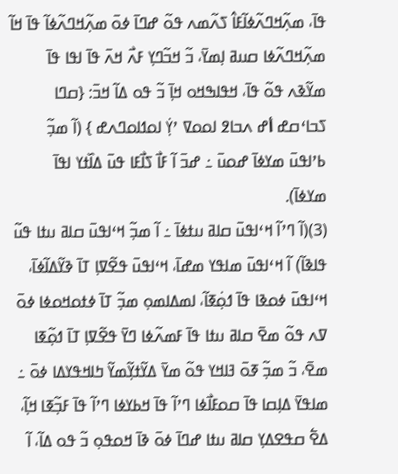ߟߊ߫، ߘߍ߲߬ߞߣߍ߬ߦߊ߬ߓߊ߮ ߖߍ߬ߘߍ ߟߋ߬ ߝߣߊ߫ ߦߋ߫ ߘߍ߲߬ߞߣߍ߬ߦߊ߬ ߟߊ߫ ߞߊ߬ ߘߍ߲߬ߞߣߍ߬ߦߊ ߛߎߥ ߊ߲ߘߌ߫، ߏ߬ ߞߏ߬ߣߌ߲ ߓߍ߯ ߞߍ߫ ߟߊ߫ ߊߟߊ ߟߊ߫ ߘߌ߬ߢߍ ߟߋ߬ ߟߊ߫، ߞߟߊߒߞߋ ߞߊ߲߫ ߏ߬ ߟߋ ߡߊ߬ ߞߏ߫: {ߛߣߊ ߖߏߊߵߛߝ أߝ ߍߏߊ߶ ߊߋߋߜ ߴߌ߲߭ ߊߋߗߊߋߣߍߝ } (ߊ߬ ߘߏ߲߬ ߕߴߊߟߎ߫ ߘߌߦߊ߫ ߝߋߎ߫ ߸ ߝߏ߫ ߊ߬ ߓߊ߯ ߖߊ߯ߓߊ ߟߎ߫ ߡߊ߰ߙߌ ߊߟߊ߫ ߘߌߦߊ߫).
(3)(ߊ߬ ߣߴߊ߬ ߞߵߊߟߎ߫ ߛߊߥ ߎߙߦߊ߫ ߸ ߊ߬ ߘߏ߲߬ ߞߵߊߟߎ߫ ߛߊߥ ߎߙߊ ߟߎ߬ ߟߊߢߊ߬) ߊ߬ ߞߵߊߟߎ߫ ߘߊߟߌ ߘߝߊ߫، ߞߵߊߟߎ߫ ߟߐ߬ߜߊ߲ ߠߊ߫ ߢߌ߬ߡߊ߬ߦߊ߫، ߞߵߊߟߎ߫ ߦߋߢߊ ߟߊ߫ ߗߋ߲߭ߧߊ߬، ߊߘߡߊߘߋ߲ ߘߏ߲߬ ߠߊ߫ ߦߙߋߞߋߦߊ ߦߋ߫ ߜߍ ߟߋ߬ ߘߐ߫ ߛߊߥ ߎߙߊ ߟߊ߫ ߓߘߍ߬ߦߊ ߣߌ߫ ߟߐ߬ߜߊ߲ ߠߊ߫ ߗߋ߲߬ߧߊ ߘߐ߫، ߏ߬ ߘߏ߲߬ ߧߋ߫ ߔߊߞߌ ߟߋ߬ ߘߌ߫ ߡߌ߬ߙߌ߲߬ߘߌ߬ ߤߊߞߟߌߡߊ ߦߋ߫ ߸ ߘߊߟߌ߫ ߡߊ߲ߛߊ ߟߊ߫ ߛߋߓߊ߯ߦߊ ߣߴߊ߬ ߟߊ߫ ߞߕߌߦߊ ߣߴߊ߬ ߟߊ߫ ߓߏ߲߬ߧߊ ߞߊ߲߬، ߡߐ߱ ߛߟߐߡߌ߲ ߛߊߥ ߎߙߊ ߝߣߊ߫ ߦߋ߫ ߢߊ߫ ߞߋߟߋ߲ ߏ߬ ߟߋ ߡߊ߬، ߊ߬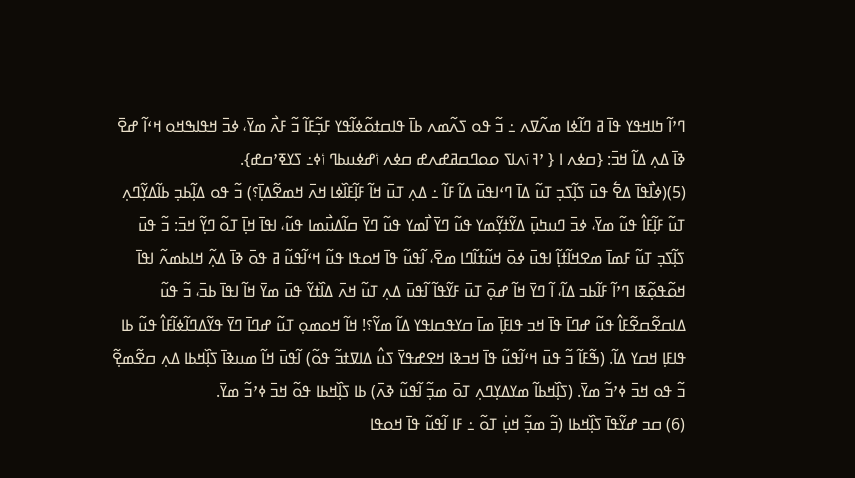ߣߴߊ߬ ߤߊߞߟߌ ߟߊ߫ ߥ ߣߊ߬ߦߊ ߘߍ߬ߜߍ ߸ ߏ߬ ߟߋ ߖߍ߬ߘߍ ߕߊ߫ ߟߊߛߙߋ߬ߦߊ߬ߟߌ ߓߏ߲߬ߓߊ߬ ߏ߬ ߓߍ߯ ߘߌ߫، ߦߏ߫ ߞߟߊߒߞߋ ߞߵߊ߬ ߝߐ߫ ߢߊ߫ ߡߍ߲ ߡߊ߬ ߞߏ߫: {ߛߦߍ ߊ { ߴߔ آߍߊߖ ߋߋߣߛߥߝߍߝ ߛߦߍ أߝߦߎߕߣ أߦ߸ ߖߌߧߴߛߝ}.
(5)(ߦߊ߯ߟߊ߫ ߡߐ߱ ߟߎ߫ ߖߊ߲߬ߖߏ߲ ߠߎ߬ ߡߊ߫ ߣߵߊߟߎ߫ ߡߊ߬ ߓߊ߬ ߸ ߡߍ߲ ߠߎ߫ ߞߊ߬ ߓߊ߲߬ߓߊ߰ߦߊ ߞߍ߫ ߞߘߐ߬ߡߊ߲߫؟) ߏ߬ ߟߋ ߡߊ߲߬ߕߏ߲ ߕߊ߬ߡߌ߲߬ߣߍ߲ ߠߎ߬ ߓߊ߲߬ߓߊ߮ ߟߎ߬ ߘߌ߫، ߦߏ߫ ߣߎߤߎ߲߫ ߡߌ߬ߙߌ߲߬ߘߌ ߟߎ߬ ߣߌ߫ ߊ߯ߘߌ ߟߎ߬ ߣߌ߫ ߛߊ߬ߡߎ߯ߘߊ ߟߎ߬، ߊߟߊ߫ ߞߊ߲߫ ߠߋ߬ ߣߌ߲߬ ߞߏ߫: ߏ߬ ߟߎ߫ ߖߊ߲߬ߖߏ߲ ߠߎ߬ ߓߘߊ߫ ߘߐߞߊ߬ߙߊ߲߬ ߊߟߎ߫ ߦߋ߫ ߞߎ߬ߙߊ߬ߣߊ ߘߐ߫، ߊ߬ߟߎ߬ ߟߊ߫ ߞߋߟߊ ߟߎ߬ ߞߵߊ߬ߟߎ߬ ߥ ߟߋ߫ ߢߊ߫ ߡߍ߲߬ ߞߊߕߘߍ߬ ߊߟߊ߫ ߞߋ߬ߟߋ߲߬ߧߊ ߣߴߊ߬ ߓߊ߬ߕߏ ߡߊ߬، ߊ߬ ߣߌ߫ ߞߊ߬ ߝߋ߲߫ ߠߎ߫ ߓߌ߬ߟߊ߬ ߊ߬ߟߎ߫ ߡߍ߲ ߠߎ߬ ߞߍ߫ ߡߊ߰ߙߌ߬ ߟߎ߫ ߘߌ߫ ߞߊ߬ ߊߟߊ߫ ߕߏ߫، ߏ߬ ߟߎ߬ ߡߊߛߐ߬ߛߐ߬ߓߊ߮ ߟߎ߬ ߝߣߊ߫ ߟߊ߫ ߞߏ ߟߊߓߊ߲߫ ߘߊ߫ ߛߌߟߛߊߟߌ ߡߊ߬ ߘߌ߬؟! ߞߊ߬ ߞߋߘߋ߲ ߠߎ߬ ߝߣߊ߫ ߣߌ߫ ߟߌ߬ߡߣߊ߬ߦߊ߬ߓߊ߮ ߟߎ߬ ߕߊ ߟߊߓߊ߲ ߞߛߌ ߡߊ߬. (ߒ߬ߓߊ߬ ߏ߬ ߟߎ߫ ߞߵߊ߬ߟߎ߬ ߟߊ߫ ߞߏߢߊ ߞߐߝߟߌ߫ ߖߎ߮ ߡߊߜߙߏ߬ ߟߋ߬) ߊ߬ߟߎ߫ ߞߊ߬ ߘߎߢߊ߫ ߖߊ߲߰ߞߕߊ ߡߍ߲ ߛߐ߬ߘߐ߲߬ ߏ߬ ߟߋ ߞߏ߫ ߦߴߏ߬ ߘߌ߫. (ߖߊ߲߰ߞߕߊ߬ ߘߌߡߌ߲ߣߍ߲ ߠߋ߫ ߘߏ߲߬ ߊ߬ߟߎ߬ ߢߍ߫) ߕߊ ߖߊ߲߰ߞߕߊ ߟߋ߬ ߞߏ߫ ߦߴߏ߬ ߘߌ߫.
(6) ߛߏ ߝߌ߬ߟߊ߫ ߖߊ߲߰ߞߕߊ (ߏ߬ ߘߏ߲߬ ߞߎ߲߭ ߠߋ߬ ߸ ߓߊ ߊ߬ߟߎ߬ ߟߊ߫ ߞߋߟߊ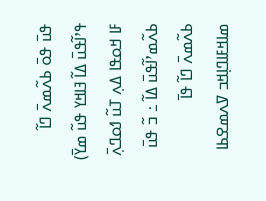ߟߎ߫ ߟߋ߫ ߕߍ߬ߘߍ߫ ߣߊ߬ ߟߴߊ߬ߟߎ߫ ߡߊ߬ ߔߊߞߌ ߟߎ߬ ߘߌ߫) ߓߊ ߞߋߟߊ ߡߍ߲ ߠߎ߬ ߗߋߣߍ߲߫ ߕߍ߬ߘߴߊ߬ߟߎ߫ ߡߊ߬ ߸ ߏ߬ ߟߎ߫ ߕߍ߬ߘߍ߫ ߣߊ߬ ߟߊ߫ ߘߊߞߓߊߣߊ߲ߞߏ ߜߍߘߐߕߊ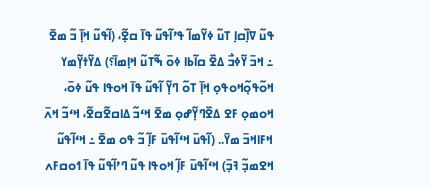ߟߎ߬ ߜߊ߲߰ߛߊ߲ ߠߎ߬ ߦߌ߬ߘߊ߬ ߟߴߊ߬ߟߎ߬ ߟߊ߫ ߛߐ߲߬، (ߊ߬ߟߎ߬ ߞߊ߲߫ ߏ߬ ߘߐ߫ ߸ ߞߏ߫ ߌ߬ߦߏ߯ ߡߐ߰ ߛߊ߬ߕߊ ߦߋ߫ ߒ߬ߠߎ߬ ߞߊ߲ߘߊ߫؟) ߡߌ߬ߙߌ߲߬ߘߌ ߞߋ߬ߟߋ߲߬ߞߋߟߋ߲ ߞߊ߲߫ ߠߋ߬ ߣߌ߲߬ ߊ߬ߟߎ߬ ߟߊ߫ ߞߋߟߊ ߟߎ߬ ߦߋ߫، ߞߋߘߋ߲ ߓߐ ߡߐ߰ߣߌ߲߬ߝߋ߲ ߘߐ߫ ߞߵߏ߬ ߡߊߛߐ߬ߛߐ߬، ߞߵߏ߬ ߞߍ߫ ߞߓߊߞߏ߫ ߘߌ߫.. (ߊ߬ߟߎ߫ ߞߵߊ߬ߟߎ߫ ߓߊ߲߬ ߏ߬ ߟߋ ߘߐ߫ ߸ ߞߵߊ߬ߟߎ߬ ߞߐߘߏ߲߬ ߔߏ߲߫) ߞߵߊ߬ߟߎ߫ ߓߊ߲߬ ߞߋߟߊ ߟߎ߬ ߣߴߊ߬ߟߎ߬ ߟߊ߫ ߗߋߛߓߍ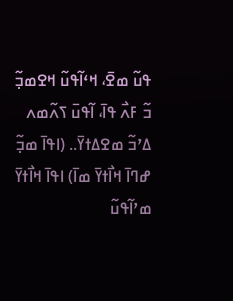ߟߎ߬ ߘߐ߫، ߞߵߊ߬ߟߎ߬ ߞߐߘߏ߲߬ ߏ߬ ߓߍ߯ ߟߊ߫، ߊ߬ߟߎ߫ ߖߍ߬ߘߍ ߡߴߏ߬ ߘߐߡߙߌ߫.. (ߊߟߊ߫ ߘߏ߲߬ ߝߣߊ߫ ߞߊ߯ߙߌ߫ ߘߊ߫) ߊߟߊ߫ ߞߊ߯ߙߌ߫ ߘߴߊ߬ߟߎ߬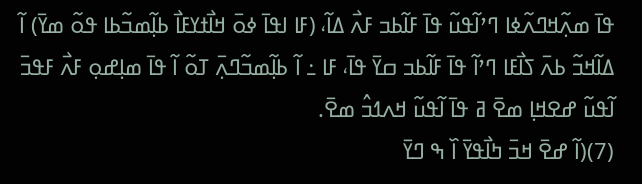ߟߊ߫ ߘߍ߲߬ߞߣߍ߬ߦߊ ߣߴߊ߬ߟߎ߬ ߟߊ߫ ߓߊ߬ߕߏ ߓߍ߯ ߡߊ߬، (ߓߊ ߊߟߊ߫ ߦߋ߫ ߞߊ߯ߙߌߓߊ߯ ߕߊ߲߬ߘߏ߬ߕߊ ߟߋ߬ ߘߌ߫) ߊ߬ ߡߊ߬ߞߏ߬ ߕߍ߫ ߖߊ߯ߓߊ ߣߴߊ߬ ߟߊ߫ ߓߊ߬ߕߏ ߛߌ߫ ߟߊ߫، ߓߊ ߸ ߊ߬ ߕߊ߲߬ߘߏ߬ߣߍ߲߫ ߠߋ߬ ߊ߬ ߟߊ߫ ߘߊ߲ߝߋ߲ ߓߍ߯ ߓߟߏ߫ ߊ߬ߟߎ߬ ߝߐߞߊ߲ ߘߐ߫ ߥ ߟߊ߫ ߊ߬ߟߎ߬ ߞߍߗߏ߮ ߘߐ߫.
(7)(ߊ߬ ߝߐ߫ ߞߏ߫ ߤߊ߯ߟߌ߫ ߊ߰ ߒ ߣߌ߫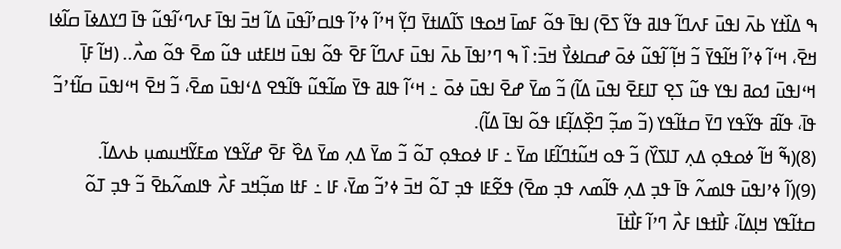ߒ ߡߊ߰ߙߌ ߕߍ߫ ߊߟߎ߫ ߓߍߣߊ߬ ߟߊߥ ߟߌ߬ ߖߐ߫) ߊߟߊ߫ ߟߋ߬ ߓߘߊ߫ ߞߋߟߊ ߖߊ߬ߡߊߙߌ߫ ߣߌ߲߬ ߞߴߊ߬ ߦߴߊ߬ ߟߊߛߴߊ߬ߟߎ߫ ߡߊ߬ ߞߏ߫ ߊߟߊ߫ ߓߍߣߵߊ߬ߟߎ߬ ߟߊ߫ ߣߌߡߦߊ߫ ߛߊ߬ߦߊ ߞߐ߫، ߞߵߊ߬ ߦߴߊ߬ ߞߊ߬ߟߌ߫ ߏ߬ ߞߊ߲߬ ߊ߬ߟߎ߬ ߦߋ߫ ߝߛߊߦߌ߯ ߞߏ߫: ߊ߰ ߒ ߣߴߊߟߊ߫ ߕߍ߫ ߊߟߎ߫ ߓߍߣߊ߬ ߓߐ߫ ߟߋ߬ ߊߟߎ߫ ߞߊߓߙߎ ߟߎ߬ ߘߐ߫ ߟߋ߬ ߘߍ߯.. (ߞߊ߬ ߓߊ߲߫ ߞߵߊߟߎ߫ ߗߋߥ ߊߟߌ ߟߎ߬ ߖߐ߲ ߠߊߓߐ߫ ߊߟߎ߫ ߡߊ߬) ߏ߬ ߘߌ߫ ߝߐ߫ ߊߟߎ߫ ߦߋ߫ ߸ ߞߵߊ߬ ߟߊߥ ߟߌ߫ ߘߊ߬ߟߎ߬ ߟߊ߬ߟߐ ߡߵߊߟߎ߫ ߘߐ߫، ߏ߬ ߞߐ߫ ߞߵߊߟߎ߫ ߛߊ߬ߙߴߏ߬ ߟߊ߫، ߟߊ߬ߥ ߟߌ߬ߟߌ ߣߌ߫ ߛߙߊ߬ߟߌ (ߏ߬ ߘߏ߲߬ ߣߐ߲߰ߡߊ߲߬ߓߊ ߟߋ߬ ߊߟߊ߫ ߡߊ߬).
(8)(ߒ߬ ߞߊ߬ ߦߋߟߋ߲ ߡߍ߲ ߠߊߖߌ߰) ߏ߬ ߟߋ ߞߎ߬ߙߣߊ߬ߓߊ ߘߌ߫ ߸ ߓߊ ߦߋߟߋ߲ ߠߋ߬ ߏ߬ ߘߌ߫ ߡߍ߲ ߘߌ߫ ߡߐ߰ ߓߐ߫ ߝߌ߬ߟߌ ߘߓߌ߬ߞߎߘߎ߲ ߕߍߡߊ߬.
(9)(ߊ߬ ߦߴߊߟߎ߫ ߟߊߘߍ߬ ߟߊ߫ ߟߏ߲ ߡߍ߲ ߟߊ߬ߘߍ ߟߏ߲ ߘߐ߫) ߟߐ߬ߓߊ ߟߏ߲ ߠߋ߬ ߞߏ߫ ߦߴߏ߬ ߘߌ߫، ߓߊ ߸ ߓߙߊ ߘߏ߲߬ߞߏ ߓߍ߯ ߟߊߘߍ߬ߕߐ߫ ߏ߬ ߟߏ߲ ߠߋ߬ ߛߙߊ߬ߟߌ ߞߊ߲ߡߊ߬، ߓߊ߯ߙߟߊ ߓߍ߯ ߣߴߊ߬ ߓߊ߯ߙߊ߫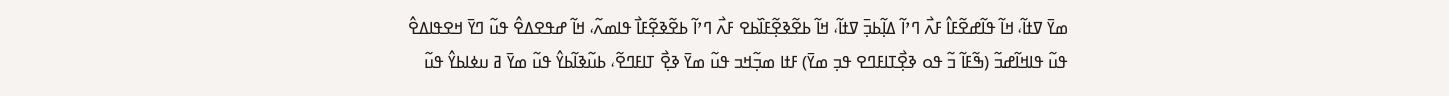ߘߌ߫ ߜߙߊ߬، ߞߊ߬ ߟߊ߬ߝߐ߬ߓߊ߮ ߓߍ߯ ߣߴߊ߬ ߡߊ߲߬ߕߏ߲߫ ߜߙߊ߬، ߞߊ߬ ߕߐ߬ߢߐ߲߬ߓߊ߰ߕߐ ߓߍ߯ ߣߴߊ߬ ߕߐ߬ߢߐ߲߬ߓߊ߯ ߟߊߘߍ߬، ߞߊ߬ ߝߟߐߡߐ߮ ߟߎ߬ ߣߌ߫ ߞߐߟߊߡߐ߮ ߟߎ߬ ߟߊߞߊ߬ߝߏ߬ (ߒ߬ߓߊ߬ ߏ߬ ߟߋ ߢߐ߲߯ߠߊߓߣߐ ߟߏ߲ ߘߌ߫) ߓߙߊ ߘߏ߲߬ߞߏ ߟߎ߬ ߘߌ߫ ߢߐ߲߯ ߠߊߓߣߐ߬، ߕߎ߬ߢߊ߬ߕߌ߮ ߟߎ߬ ߘߌ߫ ߥ ߎߦߊߕߌ߮ ߟߎ߬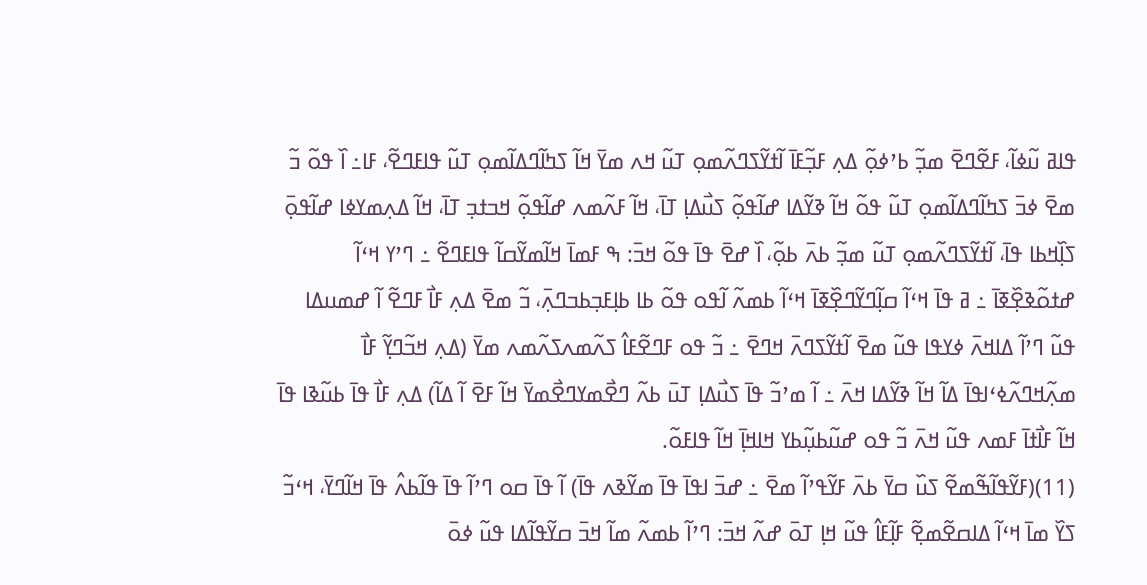ߟߊߥ ߎ߬ߦߊ߬، ߓߐ߬ߣߐ߫ ߘߏ߲߬ ߕߴߦߋ߲߬ ߡߍ߲ ߓߏ߲߬ߓߊ߫ ߊ߬ߙߌ߬ߖߣߍ߬ߘߋ߲ ߠߎ߬ ߞߍ ߘߌ߫ ߞߊ߬ ߖߤߊ߬ߣߡߊ߬ߘߋ߲ ߠߎ߬ ߟߊߓߣߐ߬، ߓߊ߸ ߊ߰ ߟߋ߬ ߏ߬ ߘߐ߫ ߦߏ߫ ߖߤߊ߬ߣߡߊ߬ߘߋ߲ ߠߎ߬ ߟߋ߬ ߞߊ߬ ߢߌ߬ߡߊ ߝߊ߬ߟߋ߲߬ ߖߎ߯ߡߊ߲ ߠߊ߫، ߞߊ߬ ߓߍ߬ߘߍ ߝߊ߬ߟߋ߲߬ ߞߏߙߏ߲ ߠߊ߫، ߞߊ߬ ߡߍ߲ߘߌߦߊ ߝߊ߬ߟߋ߲߫ ߖߊ߲߰ߞߕߊ ߟߊ߫، ߊ߬ߙߌ߬ߖߣߍ߬ߘߋ߲ ߠߎ߬ ߘߏ߲߬ ߕߍ߫ ߕߋ߲߬، ߊ߰ ߝߐ߫ ߟߊ߫ ߟߋ߬ ߞߏ߫: ߒ ߓߘߊ߫ ߞߊ߬ߘߌ߬ߛߊ߬ ߟߊߓߣߐ߬ ߸ ߣߴߌ ߞߵߊ߬ ߝߙߋ߬ߢߐ߲߰ߧߊ߫ ߸ ߥ ߟߊ߫ ߞߵߊ߬ ߛߊ߲߬ߣߌ߬ߣߐ߲߰ߧߊ߫ ߞߵߊ߬ ߕߘߍ߬ ߊ߬ߟߋ ߟߋ߬ ߕߊ ߕߊ߲ߓߏ߲ߕߏߣߍ߲߫، ߏ߬ ߘߐ߫ ߡߍ߲ ߓߊ߯ ߓߣߐ߬ ߊ߬ ߝߘߎߡߊ ߟߎ߬ ߣߴߊ߬ ߡߊߞߍ߫ ߦߌߟߊ ߟߎ߬ ߘߐ߫ ߊ߬ߙߌ߬ߖߣߍ߫ ߞߣߐ߫ ߸ ߏ߬ ߟߋ ߓߣߐ߬ߓߊ߮ ߖߍ߬ߘߍߖߍ߬ߘߍ ߘߌ߫ (ߡߍ߲ ߞߏ߬ߣߌ߲߬ ߓߊ߯ ߘߍ߲߬ߞߣߍ߬ߦߵߊߟߊ߫ ߡߊ߬ ߞߊ߬ ߢߌ߬ߡߊ ߞߍ߫ ߸ ߊ߬ ߘߴߏ߬ ߟߊ߫ ߖߎ߯ߡߊ߲ ߠߎ߫ ߕߍ߬ ߣߐ߯ߘߌߣߐ߯ߘߌ߫ ߞߊ߬ ߓߐ߫ ߊ߬ ߡߊ߬) ߡߍ߲ ߓߊ߯ ߟߊ߫ ߕߎ߬ߢߊ ߟߊ߫ ߞߊ߬ ߓߊ߯ߙߊ߫ ߓߘߍ ߟߎ߬ ߞߍ߫ ߏ߬ ߟߋ ߝߎ߬ߕߎ߲߬ߕߌ ߞߊߞߊ߲߫ ߞߊ߬ ߟߊߓߋ߬.
(11)(ߓߌ߬ߟߊ߬ߒ߬ߘߐ߬ ߖߎ߰ ߛߌ߫ ߕߍ߫ ߓߌ߬ߟߴߊ߬ ߘߐ߫ ߸ ߝߏ߫ ߊߟߊ߫ ߟߊ߫ ߘߌ߬ߢߍ ߟߊ߫) ߊ߬ ߟߊ߫ ߛߋ ߣߴߊ߬ ߟߊ߫ ߟߊ߬ߕߍ߮ ߟߊ߫ ߞߊ߬ߣߌ߫، ߞߵߏ߬ ߖߌ߰ ߘߊ߫ ߞߵߊ߬ ߡߊߛߐ߬ߘߐ߲߬ ߓߊ߲߬ߓߊ߮ ߟߎ߬ ߞߊ߲ ߠߋ߫ ߝߍ߬ ߞߏ߫: ߣߴߊ߬ ߕߘߍ߬ ߘߊ߬ ߞߏ߫ ߛߌ߬ߟߊ߬ߡߊ ߟߎ߬ ߦߋ߫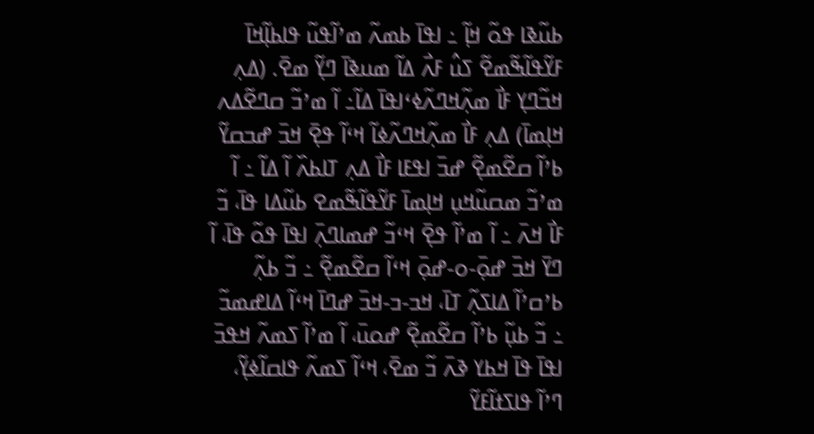ߕߎ߬ߢߊ ߟߋ߬ ߞߊ߲߬ ߸ ߊߟߊ߫ ߕߘߍ߬ ߘߴߊ߬ߟߎ߬ ߟߊߕߊ߲߬ߞߊ߫ ߓߌ߬ߟߊ߬ߒ߬ߘߐ߬ ߖߎ߮ ߓߍ߯ ߡߊ߬ ߘߎߢߊ߫ ߣߌ߲߬ ߘߐ߫. (ߡߍ߲ ߞߏ߬ߣߌ߲ ߓߊ߯ ߘߍ߲߬ߞߣߍ߬ߦߵߊߟߊ߫ ߡߊ߬߸ ߊ߬ ߘߴߏ߬ ߛߣߐ߬ߡߍ ߞߊ߲ߘߊ߫) ߡߍ߲ ߓߊ߯ ߘߍ߲߬ߞߣߍ߬ߦߊ߬ ߞߵߊ߬ ߟߐ߲߫ ߞߏ߫ ߝߏߛߌ߬ ߕߴߊ߬ ߛߐ߬ߘߐ߲߬ ߝߏ߫ ߊߟߓߊ ߓߊ߯ ߡߍ߲ ߠߊߕߍ߰ ߊ߬ ߡߊ߬ ߸ ߊ߬ ߘߴߏ߬ ߘߛߎ߬ߞߎ߲ ߞߊ߲ߘߊ߫ ߓߌ߬ߟߊ߬ߒ߬ߘߐ ߕߎ߬ߡߊ ߟߊ߫، ߏ߬ ߓߊ߯ ߞߍ߫ ߸ ߊ߬ ߘߴߊ߬ ߟߐ߲߫ ߞߵߏ߬ ߝߘߊߣߍ߲߫ ߊߟߊ߫ ߟߋ߬ ߟߊ߫، ߊ߬ ߣߌ߫ ߞߏ߫ ߝߋ߲߫-ߋ-ߝߋ߲߫ ߞߵߊ߬ ߛߐ߬ߘߐ߲߬ ߸ ߏ߬ ߕߍ߲߬ ߕߴߛߴߊ߬ ߡߊߖߍ߲߬ ߠߊ߫، ߞߏ-ߏ-ߞߏ߫ ߝߣߊ߫ ߞߵߊ߬ ߡߊߝߘߏ߬ ߸ ߏ߬ ߕߎ߲߬ ߕߴߊ߬ ߛߐ߬ߘߐ߲߬ ߝߋߎ߫، ߊ߬ ߘߴߊ߬ ߖߘߍ߬ ߞߟߏ߫ ߊߟߊ߫ ߟߊ߫ ߞߕߌ ߢߍ߫ ߏ߬ ߘߐ߫، ߞߵߊ߬ ߖߘߍ߬ ߟߊߛߊ߬ߦߌ߲߬، ߣߴߊ߬ ߟߊߖߙߊ߬ߓߌ߬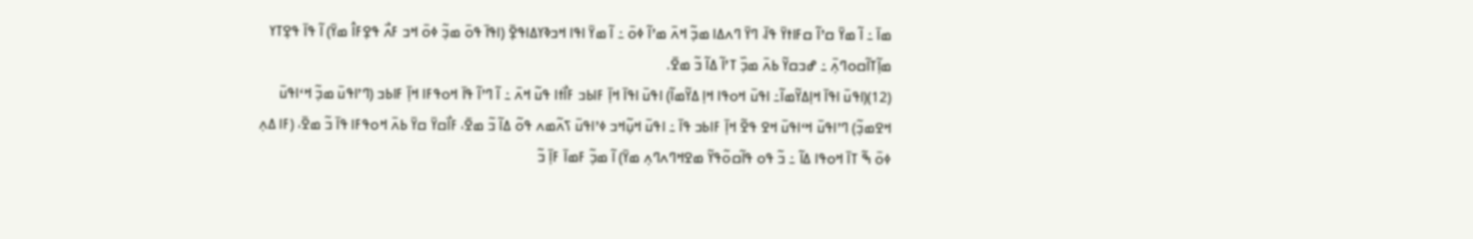ߘߊ߫ ߸ ߊ߬ ߘߌ߫ ߛߴߊ߬ ߛߓߊߙߌ߫ ߟߊ߫، ߣߌ߫ ߣߍߡߊ ߘߏ߲߬ ߞߍ߫ ߘߴߊ߬ ߦߋ߫ ߸ ߊ߬ ߘߌ߫ ߊߟߊ ߞߏߢߌߡߊߟߐ߲߫ (ߊߟߊ߫ ߟߋ߫ ߘߏ߲߬ ߦߋ߫ ߞߏ ߓߍ߯ ߟߐ߲ߓߊ߮ ߘߌ߫) ߊ߬ ߟߊ߫ ߟߐ߲ߠߌ ߘߊ߲߬ߠߊ߬ߛߋߣߍ߲߫ ߸ ߝߏߛߌ߬ ߕߍ߫ ߘߏ߲߰ ߠߴߊ߬ ߡߊ߬ ߏ߬ ߘߐ߫.
(12)(ߊߟߎ߫ ߊߟߊ߫ ߞߊ߲ߡߌ߬ߘߊ߬߸ ߊߟߎ߫ ߞߋߟߊ ߞߊ߲ ߡߌ߬ߘߊ߬) ߊߟߎ߫ ߊߟߊ߫ ߞߊ߲߫ ߓߊߕߏ ߓߊ߯ߙߊ ߟߎ߬ ߞߍ߫ ߸ ߊ߬ ߣߴߊ߬ ߟߊ߫ ߞߋߟߓߊ ߞߊ߲߫ ߓߊߕߏ (ߣߴߊߟߎ߫ ߘߏ߲߬ ߞߵߊߟߎ߫ ߞߐߘߏ߲߬) ߣߴߊߟߎ߫ ߞߵߊߟߎ߫ ߞߐ ߟߐ߬ ߞߊ߲߫ ߓߊߕߏ ߟߊ߫ ߸ ߊߟߎ߫ ߞߎ߲߬ߞߏ ߦߴߊߟߎ߫ ߖߍ߬ߘߍ ߟߋ߬ ߡߊ߬ ߏ߬ ߘߐ߫، ߓߊ߯ߛߌ߫ ߛߌ߫ ߕߍ߫ ߞߋߟߓߊ ߟߊ߫ ߏ߬ ߘߐ߫، (ߓߊ ߡߍ߲ ߦߋ߫ ߒ߬ ߠߊ߫ ߞߋߟߊ ߡߊ߬ ߸ ߏ߬ ߟߋ ߟߊ߬ߛߋ߬ߟߌ߬ ߘߐߞߣߍߣߍ߲ ߘߌ߫) ߊ߬ ߘߏ߲߬ ߓߘߊ߫ ߓߊ߲߫ ߏ߬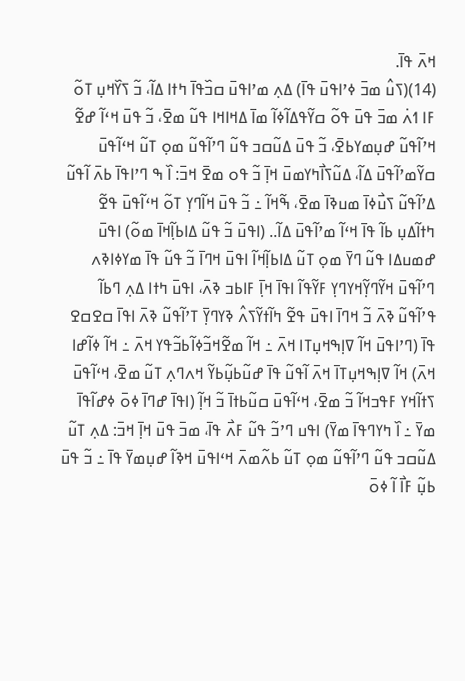ߞߍ߫ ߟߊ߫.
(14)(ߖߎ߮ ߘߏ߫ ߦߴߊߟߎ߫ ߟߊ߫) ߡߍ߲ ߘߴߊߟߎ߫ ߛߏ߰ߟߊ߫ ߤߙߊ ߡߊ߬، ߏ߬ ߖߌ߰ߞߎ߲ ߠߋ߬ ߓߊ ߗߍ߭ ߘߏ߫ ߟߎ߫ ߟߋ߬ ߛߌ߬ߟߡߊ߬ߦߊ߬ ߘߊ߫ ߡߞߊߞߊ ߟߎ߬ ߘߐ߫، ߏ߬ ߟߎ߫ ߞߵߊ߬ ߝߐ߬ ߞߴߊ߬ߟߎ߬ ߝߎ߲ߘߌߕߐ߫، ߏ߬ ߟߎ߫ ߡߎ߬ߛߏ ߟߎ߬ ߣߴߊ߬ߟߎ߬ ߘߋ߲ ߠߎ߬ ߞߵߊ߬ߟߎ߫ ߛߌ߬ߘߴߊ߬ߟߎ߫ ߡߊ߬، ߡߎ߬ߖߊ߯ߤߌߘߎ߫ ߞߊ߲߫ ߏ߬ ߟߋ ߘߐ߫ ߞߏ߫: ߊ߰ ߒ ߣߴߊߟߊ߫ ߕߍ߫ ߊ߬ߟߎ߬ ߡߴߊ߬ߟߎ߬ ߖߎ߯ߦߊ߫ ߘߎߢߊ߫ ߘߐ߫، ߒ߬ߞߊ߬ ߸ ߏ߬ ߟߎ߫ ߞߊ߬ߣߌ߲ ߠߋ߬ ߞߵߊ߬ߟߎ߫ ߟߐ߬ ߤߙߊ߬ߡߎ߲ ߕߊ߬ ߟߊ߫ ߞߵߊ߬ ߘߴߊ߬ߟߎ߫ ߡߊ߬.. (ߊߟߎ߫ ߏ߬ ߟߎ߬ ߡߊߕߊ߲߬ߞߊ߫ ߘߋ߬) ߊߟߎ߫ ߝߘߎߡߊ ߟߎ߬ ߣߌ߫ ߘߋ߲ ߠߎ߬ ߡߊߕߊ߲߬ߞߊ߬ ߊߟߎ߫ ߞߣߊ߫ ߏ߬ ߟߎ߬ ߟߊ߫ ߘߌߦߊߢߍ ߣߴߊ߬ߟߎ߫ ߞߌ߬ߣߌ߲߬ߞߌߣߌ߲ ߓߌ߬ߟߊ߬ ߊߟߊ߫ ߞߊ߲߫ ߓߊߕߏ ߢߍ߫، ߊߟߎ߫ ߤߙߊ ߡߍ߲ ߣߕߊ߬ ߟߴߊ߬ߟߎ߬ ߢߍ߫ ߏ߬ ߞߣߊ߫ ߊߟߎ߫ ߟߐ߬ ߤߊ߬ߙߌ߬ߖߍ߮ ߢߌߣߌ߲߫ ߠߴߊ߬ߟߎ߬ ߢߍ߫ ߊߟߊ߫ ߛߐߛߐ ߟߊ߫ (ߣߴߊߟߎ߫ ߞߊ߬ ߜߊ߲ߒߞߎ߲ߠߊ ߞߍ߫ ߸ ߞߊ߬ ߘߐ߬ߞߏ߬ߦߊ߬ߕߏ߬ߟߌ ߞߍ߫ ߸ ߞߊ߬ ߦߊ߬ߝߊ ߞߍ߫) ߞߊ߬ ߜߊ߲ߒߞߎ߲ߠߊ߫ ߞߍ߫ ߊ߬ߟߎ߬ ߟߊ߫ ߝߎ߬ߕߎ߲߬ߕߌ߬ ߞߍߣߍ߲ ߠߎ߬ ߘߐ߫، ߞߵߊ߬ߟߎ߫ ߖߙߊ߬ߞߌ ߓߟߏߞߊ߬ ߏ߬ ߘߐ߫، ߞߵߊ߬ߟߎ߫ ߛߎ߬ߕߙߊ߫ ߏ߬ ߞߊ߲߬ (ߊߟߊ߫ ߝߣߊ߫ ߦߋ߫ ߦߝߊ߬ߟߊ߫ ߘߌ߫ ߸ ߊ߰ ߤߌߣߟߊ߫ ߘߌ߫) ߊߟߎ ߣߴߏ߬ ߟߎ߬ ߓߍ߯ ߟߊ߫، ߘߏ߫ ߟߎ߫ ߞߊ߲߫ ߞߏ߫: ߡߍ߲ ߠߎ߬ ߡߎ߬ߛߏ ߟߎ߬ ߣߴߊ߬ߟߎ߬ ߘߋ߲ ߠߎ߬ ߕߍ߬ߘߍ߫ ߞߵߊߟߎ߫ ߞߢߊ߬ ߝߎ߲ߘߌ߫ ߟߊ߫ ߸ ߏ߬ ߟߎ߫ ߕߎ߲߬ ߓߊ߯ ߊ߬ ߦߋ߫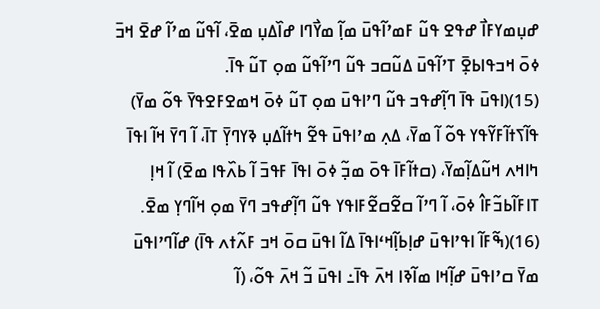ߝߎ߲ߘߌߓߊ߯ ߝߟߐ ߟߎ߬ ߓߘߴߊ߬ߟߎ߫ ߘߊ߲߬ ߘߌ߯ߣߊ ߝߊ߰ߡߎ߲ ߘߐ߫، ߊ߬ߟߎ߬ ߘߴߊ߬ ߝߐ߫ ߞߏ߫ ߦߋ߫ ߞߏߟߊߕߐ߲߫ ߠߴߊ߬ߟߎ߫ ߡߎ߬ߛߏ ߟߎ߬ ߣߴߊ߬ߟߎ߬ ߘߋ߲ ߠߎ߬ ߟߊ߫.
(15)(ߊߟߎ߫ ߟߊ߫ ߣߊ߲߬ߝߟߏ ߟߎ߬ ߣߴߊߟߎ߫ ߘߋ߲ ߠߎ߬ ߦߋ߫ ߞߘߐߓߐߟߌ߫ ߟߋ߬ ߘߌ߫)
ߟߊ߬ߖߙߊ߬ߓߌ߬ߟߌ ߟߋ߬ ߊ߬ ߘߌ߫، ߡߍ߲ ߘߴߊߟߎ߫ ߟߐ߬ ߤߙߊ߬ߡߎ߲ ߢߌߣߌ߲߫ ߠߊ߫، ߊ߬ ߣߌ߫ ߞߊ߬ ߊߟߊ߫ ߤߊߞߍ ߞߎ߬ߡߊ߲߬ߘߌ߫، (ߛߙߊ߬ߓߊ߫ ߟߋ߫ ߘߏ߲߬ ߦߋ߫ ߊߟߊ߫ ߓߟߏ߫ ߊ߬ ߕߍ߰ߟߊ ߘߐ߫) ߊ߬ ߞߊ߲ ߠߊߓߊ߬ߕߏ߬ߓߊ߮ ߦߋ߫، ߊ߬ ߣߴߊ߬ ߛߐ߬ߛߐ߬ߓߊߟߌ ߟߎ߬ ߣߊ߲߬ߝߟߏ ߣߌ߫ ߘߋ߲ ߞߊ߬ߣߌ߲ ߘߐ߫.
(16)(ߒ߬ߓߊ߬ ߊߟߴߊߟߎ߫ ߝߊ߲ߕߊ߲߬ߞߵߊߟߊ߫ ߡߊ߬ ߊߟߎ߫ ߛߋ߫ ߞߏ ߓߍ߬ߙߍ ߟߊ߫) ߝߊ߬ߣߴߊߟߎ߫ ߘߌ߫ ߛߴߊߟߎ߫ ߝߊ߲߬ߞߊ ߘߊ߬ߢߊ ߞߍ߫ ߟߊ߫߸ ߊߟߎ߫ ߏ߬ ߞߍ߫ ߟߋ߬، (ߊ߬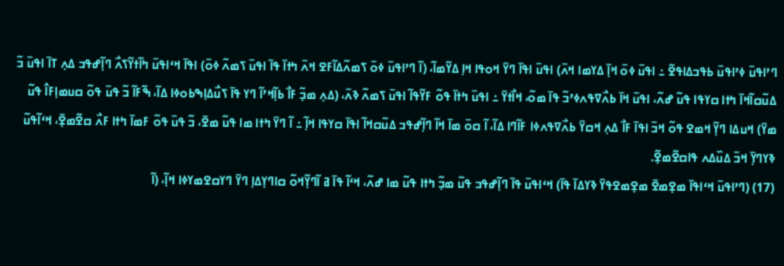ߣߴߊߟߎ߫ ߦߴߊߟߎ߫ ߕߟߏߡߊߟߐ߬ ߸ ߊߟߎ߫ ߦߋ߫ ߞߊ߲߫ ߡߌߘߊ ߞߍ߫) ߊߟߎ߫ ߊߟߊ߫ ߣߌ߫ ߞߋߟߊ ߞߊ߲ ߡߌ߬ߘߊ߬، (ߊ߬ ߣߴߊߟߎ߫ ߦߋ߫ ߖߘߍ߬ߡߊ߬ߓߐ ߞߍ߫ ߤߙߊ߫ ߟߊ߫ ߊߟߎ߫ ߖߘߍ߬ ߦߋ߫) ߊߟߊ߫ ߞߵߊߟߎ߫ ߤߊ߬ߙߌ߬ߖߍ߯ ߣߊ߲߬ߝߟߏ ߡߍ߲ ߠߊ߫ ߊߟߎ߫ ߏ߬ ߡߎ߬ߛߊ߬ߞߊ߫ ߤߙߊ ߛߌߟߊ ߟߎ߬ ߝߍ߬، ߊߟߎ߫ ߞߊ߫ ߕߍ߯ߜߟߍߦߴߏ߬ ߟߊ߫ ߘߋ߬، ߞߊ߯ߙߌ߫ ߸ ߊߟߎ߫ ߤߙߊ߫ ߟߋ߬ ߓߌ߬ߟߊ߬ ߊߟߎ߫ ߖߘߍ߬ ߢߍ߫، (ߡߍ߲ ߘߏ߲߬ ߓߊ߯ ߕߊ߲߬ߞߴߊ߬ ߣߌ ߟߊ߫ ߖߎ߯ߡߊ߲ߒߕߋߦߊ ߡߊ߬، ߒ߬ߓߊ߬ ߏ߬ ߟߎ߫ ߟߋ߬ ߛߎߘߊ߲ߓߊ߮ ߟߎ߬ ߘߌ߫) ߞߎߡߊ ߣߌ߲߬ ߞߘߐ ߟߋ߬ ߞߏ߫ ߊߟߊ߫ ߓߊ߯ ߡߍ߲ ߞߛߌ߫ ߕߍ߯ߜߟߍߦߊ ߓߊ߬ߣߊ ߡߊ߬، ߊ߬ ߛߋ߫ ߘߊ߫ ߞߊ߬ ߣߊ߲߬ߝߟߏ ߡߎ߬ߛߞߊ߬ ߊߟߊ߫ ߛߌߟߊ ߞߊ߲߬ ߸ ߊ߬ ߣߌ߫ ߤߙߊ ߘߊ ߟߎ߬ ߘߐ߫، ߏ߬ ߟߎ߫ ߟߋ߬ ߓߘߊ߫ ߤߙߊ ߓߍ߯ ߛߐ߬ߘߐ߲߫، ߞߵߊ߬ߟߎ߬ ߢߌߣߌ߲߫ ߞߏ߫ ߡߎ߰ߡߍ ߟߊߛߐ߬ߘߐ߲߬.
(17) (ߣߴߊߟߎ߫ ߞߵߊߟߊ߫ ߘߐ߲ߘߐ߫ ߘߐ߲ߘߐߟߌ߫ ߢߌߡߊ߫ ߟߊ߫) ߞߵߊߟߎ߫ ߟߊ߫ ߣߊ߲߬ߝߟߏ ߟߎ߬ ߘߏ߲߬ ߤߙߊ ߟߎ߬ ߘߊ ߝߍ߬، ߞߵߊ߬ ߟߊ߫ ߥ ߊ߬ߣߌ߲߬ߞߋ߬ ߛߊߣߌ߲ߡߊ߲ ߣߌ߫ ߣߌߛߐߘߌߦߊ ߞߊ߲߬، (ߊ߬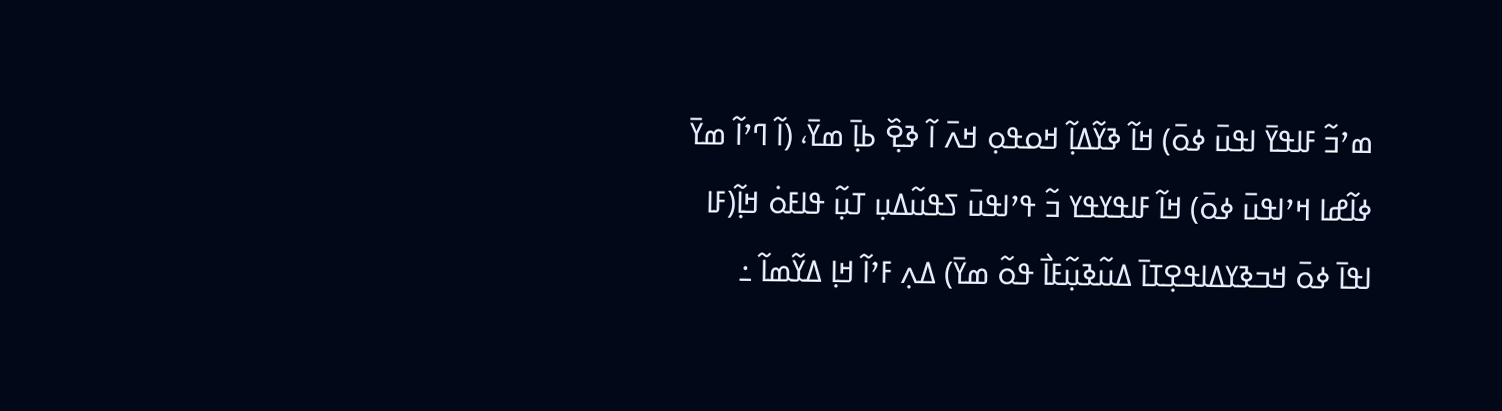ߘߴߏ߬ ߓߊߟߌ߫ ߊߟߎ߫ ߦߋ߫) ߞߊ߬ ߢߌ߬ߡߊ߲߬ ߞߋߟߋ߲ ߞߍ߫ ߊ߬ ߢߐ߲߰ ߕߊ߲߫ ߘߌ߫، (ߊ߬ ߣߴߊ߬ ߘߌ߫ ߦߊ߬ߝߊ ߞߴߊߟߎ߫ ߦߋ߫) ߞߊ߬ ߓߊߟߌߟߌ ߏ߬ ߟߴߊߟߎ߫ ߖߟߎ߬ߡߎ߲ ߠߎ߲߬ ߟߊߓߋ߭ ߞߊ߲߬(ߓߊ ߊߟߊ߫ ߦߋ߫ ߞߏߢߌߡߊߟߐ߲ߠߊ߫ ߡߎ߬ߢߎ߲߬ߓߊ߯ ߟߋ߬ ߘߌ߫) ߡߍ߲ ߓߴߊ߬ ߞߊ߲ ߡߌ߬ߘߊ߬ ߸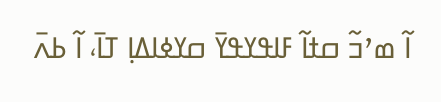ߊ߬ ߘߴߏ߬ ߛߙߊ߬ ߓߊߟߌߟߌ߫ ߛߌߦߊߡߊ߲ ߠߊ߫، ߊ߬ ߕߍ߫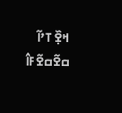ߞߐ߲߰ ߠߴߊ߬ ߛߐ߬ߛߐ߬ߓߊ߮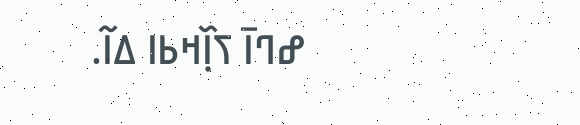ߝߣߊ߫ ߖߊ߲߰ߞߕߊ ߡߊ߬.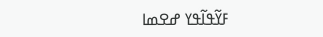ߓߌ߬ߟߊ߬ߟߌ ߝߐߘߊ